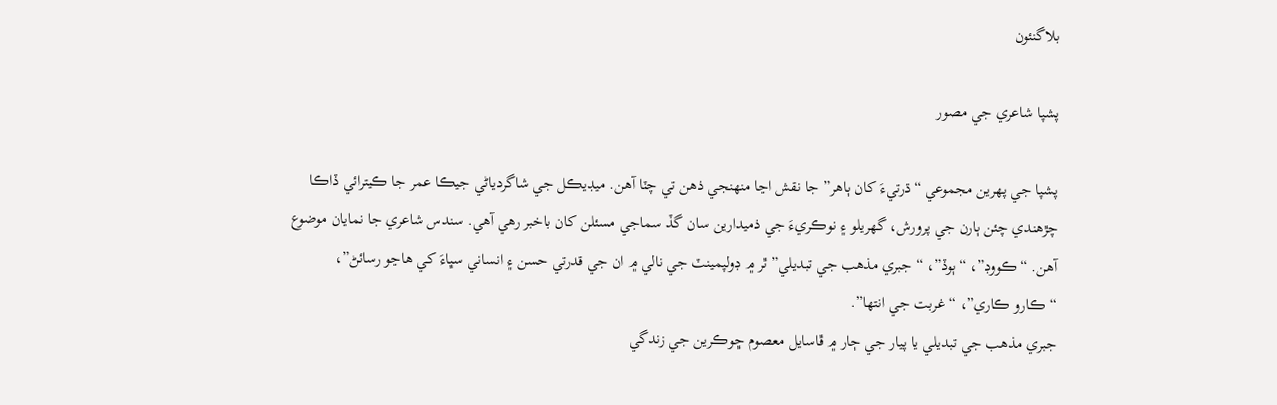بلاگنئون

پشپا شاعري جي مصور

پشپا جي پهرين مجموعي “ڌرتيءَ کان ٻاهر” جا نقش اڃا منهنجي ذهن تي چٽا آهن. ميڊيڪل جي شاگردياڻي جيڪا عمر جا ڪيترائي ڏاڪا چڙهندي چئن ٻارن جي پرورش، گهريلو ۽ نوڪريءَ جي ذميدارين سان گڏ سماجي مسئلن کان باخبر رهي آهي. سندس شاعري جا نمايان موضوع آهن. “ڪووڊ”، “ٻوڏ”، “جبري مذهب جي تبديلي” ٿر ۾ ڊولپمينٽ جي نالي ۾ ان جي قدرتي حسن ۽ انساني سڀاءَ کي هاڃو رسائڻ”، “ڪارو ڪاري”، “غربت جي انتها”.
جبري مذهب جي تبديلي يا پيار جي ڄار ۾ ڦاسايل معصوم ڇوڪرين جي زندگي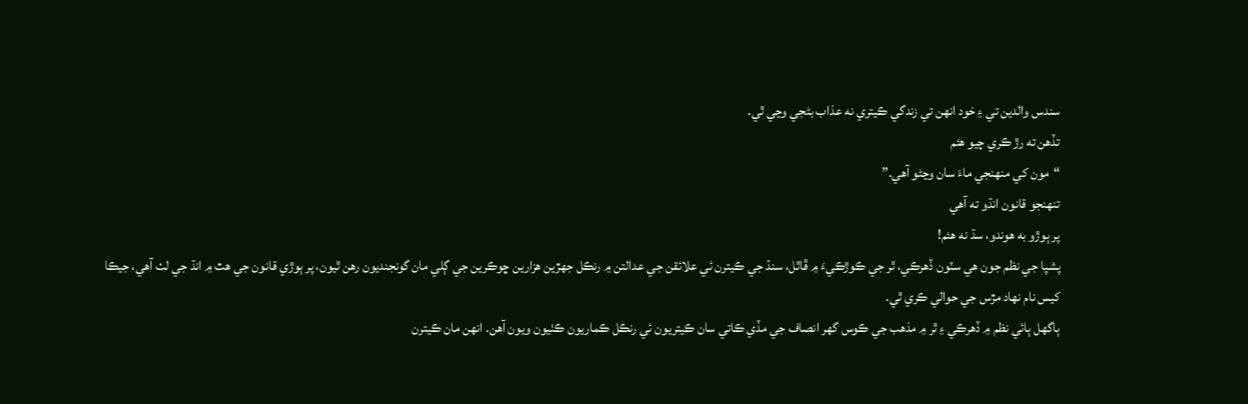سندس والدين تي ۽ خود انهن تي زندگي ڪيتري نه عذاب بڻجي وڃي ٿي.
تڏهن ته رڙ ڪري چيو هئم
“مون کي منهنجي ماءَ سان وڃڻو آهي.”
تنهنجو قانون انڌو ته آهي
پر ٻوڙو به هوندو، سڌ نه هئم!
پشپا جي نظم جون هي سٽون ڏهرڪي، ٿر جي ڪوڙڪيءَ ۾ ڦاٿل، سنڌ جي ڪيترن ئي علائقن جي عدالتن ۾ رنڪل جهڙين هزارين ڇوڪرين جي ڳلي مان گونجنديون رهن ٿيون، پر ٻوڙي قانون جي هٿ ۾ انڌ جي لٺ آهي، جيڪا کيس نام نهاد مڙس جي حوالي ڪري ٿي.
ٻاگهل ٻائي نظم ۾ ڏهرڪي ۽ ٿر ۾ مذهب جي ڪوس گهر انصاف جي مڏي ڪاتي سان ڪيتريون ئي رنڪل ڪماريون ڪٺيون ويون آهن. انهن مان ڪيترن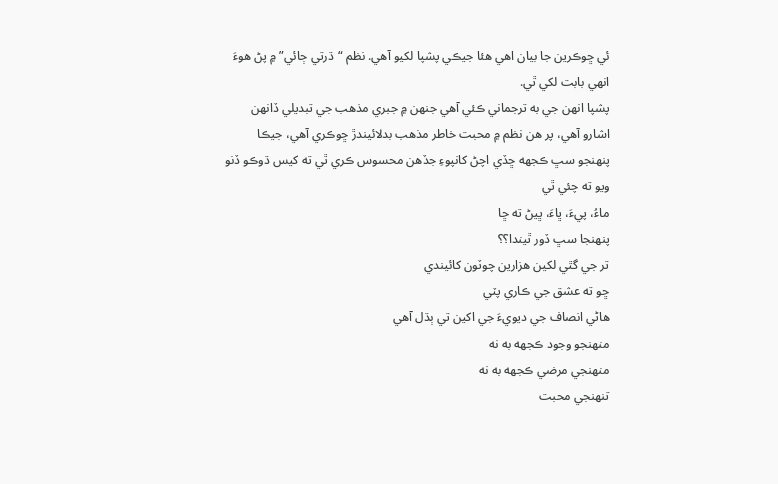ئي ڇوڪرين جا بيان اهي هئا جيڪي پشپا لکيو آهي. نظم “ڌرتي ڄائي” ۾ پڻ هوءَ انهي بابت لکي ٿي.
پشپا انهن جي به ترجماني ڪئي آهي جنهن ۾ جبري مذهب جي تبديلي ڏانهن اشارو آهي، پر هن نظم ۾ محبت خاطر مذهب بدلائيندڙ ڇوڪري آهي، جيڪا پنهنجو سڀ ڪجهه ڇڏي اچڻ کانپوءِ جڏهن محسوس ڪري ٿي ته کيس ڌوڪو ڏنو ويو ته چئي ٿي
ماءُ، پيءَ، ڀاءَ، ڀيڻ ته ڇا
پنهنجا سڀ ڏور ٿيندا؟؟
تر جي گٿي لکين هزارين چوٽون کائيندي
ڇو ته عشق جي ڪاري پٽي
هاڻي انصاف جي ديويءَ جي اکين تي ٻڌل آهي
منهنجو وجود ڪجهه به نه
منهنجي مرضي ڪجهه به نه
تنهنجي محبت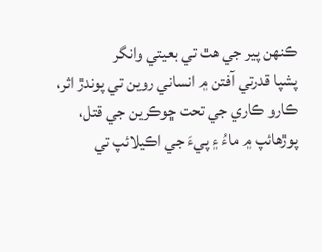ڪنهن پير جي هٿ تي بعيتي وانگر
پشپا قدرتي آفتن ۾ انساني روين تي پوندڙ اثر، ڪارو ڪاري جي تحت ڇوڪرين جي قتل، پوڙهائپ ۾ ماءُ ۽ پيءَ جي اڪيلائپ تي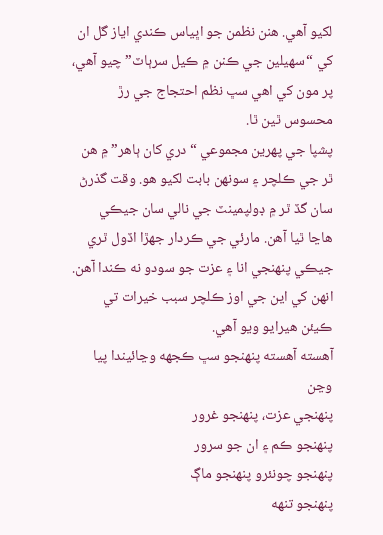لکيو آهي. هنن نظمن جو اڀياس ڪندي اياز گل ان کي “سهيلين جي ڪنن ۾ ڪيل سرٻاٽ” چيو آهي، پر مون کي اهي سڀ نظم احتجاج جي رڙ محسوس ٿين ٿا.
پشپا جي پهرين مجموعي “دري کان ٻاهر” ۾ هن ٿر جي ڪلچر ۽ سونهن بابت لکيو هو. وقت گذرڻ سان گڏ ٿر ۾ ڊولپمينٽ جي نالي سان جيڪي هاڃا ٿيا آهن. مارئي جي ڪردار جهڙا اڏول ٿري جيڪي پنهنجي انا ۽ عزت جو سودو نه ڪندا آهن. انهن کي اين جي اوز ڪلچر سبب خيرات تي ڪيئن هيرايو ويو آهي.
آهسته آهسته پنهنجو سڀ ڪجهه وڃائيندا پيا وڃن
پنهنجي عزت، پنهنجو غرور
پنهنجو ڪم ۽ ان جو سرور
پنهنجو چونئرو پنهنجو ماڳ
پنهنجو تنهه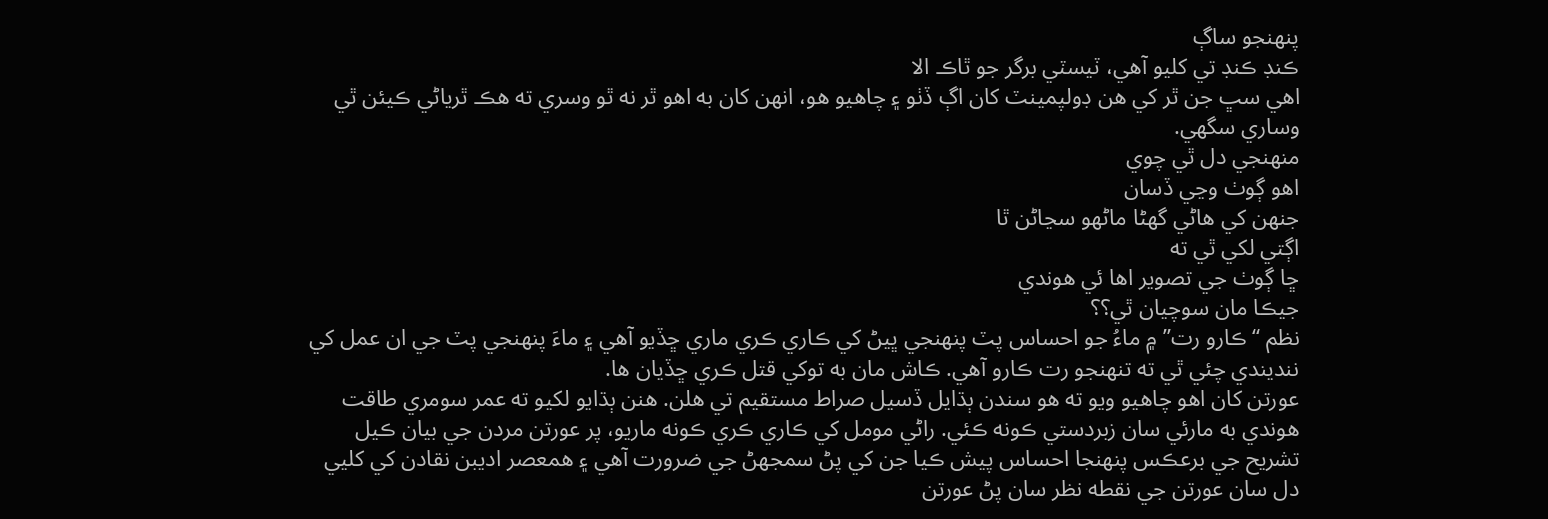پنهنجو ساڳ
ڪنڊ ڪنڊ تي کليو آهي، ٽيسٽي برگر جو ٿاڪ الا
اهي سڀ جن ٿر کي هن ڊولپمينٽ کان اڳ ڏٺو ۽ چاهيو هو، انهن کان به اهو ٿر نه ٿو وسري ته هڪ ٿرياڻي ڪيئن ٿي وساري سگهي.
منهنجي دل ٿي چوي
اهو ڳوٺ وڃي ڏسان
جنهن کي هاڻي گهڻا ماڻهو سڃاڻن ٿا
اڳتي لکي ٿي ته
ڇا ڳوٺ جي تصوير اها ئي هوندي
جيڪا مان سوچيان ٿي؟؟
نظم “ڪارو رت” ۾ ماءُ جو احساس پٽ پنهنجي ڀيڻ کي ڪاري ڪري ماري ڇڏيو آهي ۽ ماءَ پنهنجي پٽ جي ان عمل کي ننديندي چئي ٿي ته تنهنجو رت ڪارو آهي. ڪاش مان به توکي قتل ڪري ڇڏيان ها.
عورتن کان اهو چاهيو ويو ته هو سندن ٻڌايل ڏسيل صراط مستقيم تي هلن. هنن ٻڌايو لکيو ته عمر سومري طاقت هوندي به مارئي سان زبردستي ڪونه ڪئي. راڻي مومل کي ڪاري ڪري ڪونه ماريو، پر عورتن مردن جي بيان ڪيل تشريح جي برعڪس پنهنجا احساس پيش ڪيا جن کي پڻ سمجهڻ جي ضرورت آهي ۽ همعصر اديبن نقادن کي کليي دل سان عورتن جي نقطه نظر سان پڻ عورتن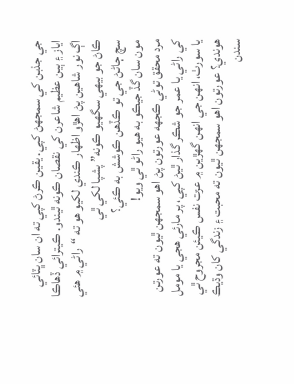جي جذبن کي سمجهڻ کپي. يقين ڪرڻ کپي ته ان سان ڀٽائي اياز ۽ ٻين عظيم شاعرن کي نقصان ڪونه ٿيندو. ڪيترائي ڏهاڪا اڳ نور شاهين پڻ اهڙو اظهار ڪندي لکيو هو ته “راڻي ۾ هئي ڪاڻ جو بيهي سگهيو ڪونه” پشپا لکي ٿي
سچ ڄاڻڻ جي تو ڪڏهن ڪوشش به ڪئي؟
مون سان گڏ جيڪو به هيو راڻو ٿي ويو!
مرد محقق توڻي ڪجهه عورتون پڻ اهو سمجهن ٿيون ته عورتن کي راڻي يا عمر جو شڪر گذار ٿيڻ کپي، پر مارئي هجي يا مومل يا سورٺ، انهن جي انهن گهڙين ۾ عزت نفس ڪيئن مجروح ٿي هوندي؟ عورتون اهو سمجهن ٿيون ته محبت ۽ زندگي کان وڌيڪ سندن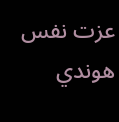عزت نفس هوندي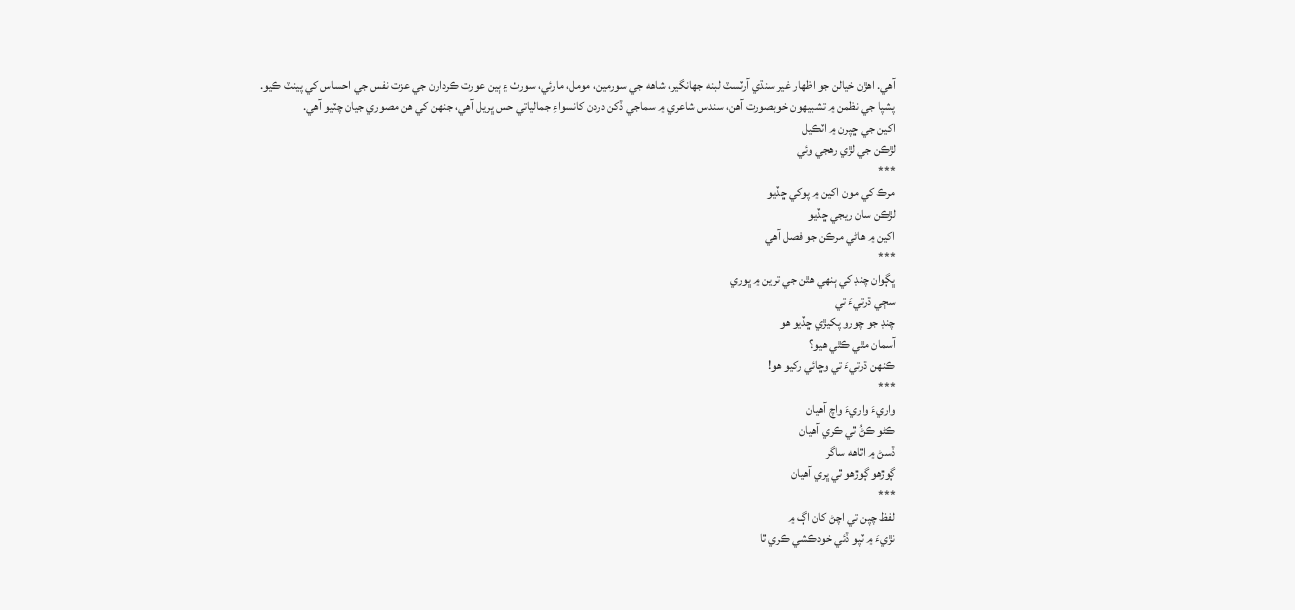آهي. اهڙن خيالن جو اظهار غير سنڌي آرٽسٽ لبنه جهانگير، شاهه جي سورمين، مومل، مارئي، سورٺ ۽ ٻين عورت ڪردارن جي عزت نفس جي احساس کي پينٽ ڪيو.
پشپا جي نظمن ۾ تشبيهون خوبصورت آهن، سندس شاعري ۾ سماجي ڏکن دردن کانسواءِ جمالياتي حس ڀريل آهي، جنهن کي هن مصوري جيان چٽيو آهي.
اکين جي ڇپرن ۾ اٽڪيل
لڙڪن جي لڙي رهجي وئي
***
مرڪ کي مون اکين ۾ پوکي ڇڏيو
لڙڪن سان ريجي ڇڏيو
اکين ۾ هاڻي مرڪن جو فصل آهي
***
ڀڳوان چنڊ کي ٻنهي هٿن جي ترين ۾ ڀوري
سڄي ڌرتيءَ تي
چنڊ جو چورو پکيڙي ڇڏيو هو
آسمان مٿي ڪٿي هيو؟
ڪنهن ڌرتيءَ تي وڇائي رکيو هو!
***
واريءَ واريءَ واچ آهيان
ڪڻو ڪڻُ ٿي ڪري آهيان
ڏسڻ ۾ اٿاهه ساگر
ڳوڙهو ڳوڙهو ٿي ڀري آهيان
***
لفظ چپن تي اچڻ کان اڳ ۾
نڙيءَ ۾ ٽپو ڏئي خودڪشي ڪري ٿا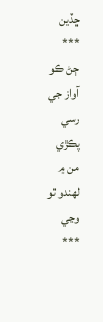ڇڏين
***
ڄڻ ڪو آواز جي رسي پڪڙي
من ۾ لهندو ٿو وڃي
***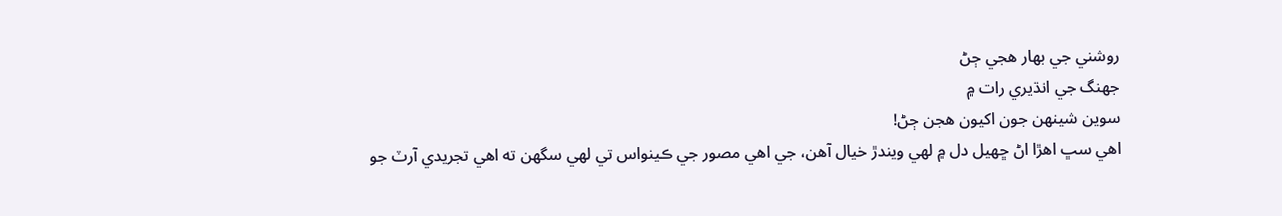روشني جي بهار هجي ڄڻ
جهنگ جي انڌيري رات ۾
سوين شينهن جون اکيون هجن ڄڻ!
اهي سڀ اهڙا اڻ ڇهيل دل ۾ لهي ويندڙ خيال آهن، جي اهي مصور جي ڪينواس تي لهي سگهن ته اهي تجريدي آرٽ جو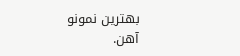بهترين نمونو آهن.